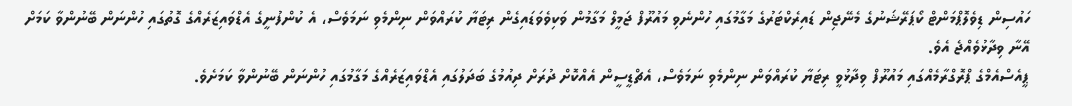ހައުސިން ޑިވެލޮޕްމަންޓް ކޯޕަރޭޝަނުގެ މެނޭޖިން ޑައިރެކްޓަރުގެ މަގާމުގައި ހުންނެވި މައުރޫފް ޖަމީލް މަގާމުން ވަކިވެވަޑައިގެން ރިޓަޔާ ކުރައްވަން ނިންމެވި ނަމަވެސް، އެ ކުންފުނީގެ އެޑްވައިޒަރެއްގެ ގޮތުގައި ހުންނަން ބޭނުންވާ ކަމަށް އޭނާ ވިދާޅުވެއްޖެ އެވެ.
ޕީއެސްއެމްގެ ޕްރޮގްރާމެއްގައި މައުރޫފް ވިދާޅުވީ ރިޓަޔާ ކުރައްވަން ނިންމެވި ނަމަވެސް، އެޗްޑީސީން އެއްކޮށް ދުރަށް ދިއުމުގެ ބަދަލުގައި އެޑްވައިޒަރެއްގެ މަގާމުގައި ހުންނަން ބޭނުންވާ ކަމަށެވެ.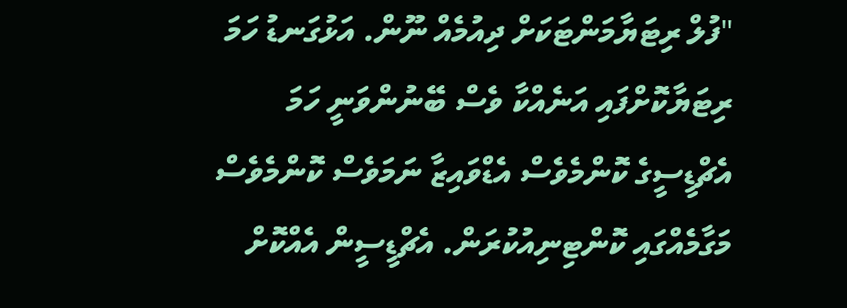"ފުލް ރިޓަޔާމަންޓަކަށް ދިއުމެއް ނޫން. އަޅުގަނޑު ހަމަ ރިޓަޔާކޮށްފައި އަނެއްކާ ވެސް ބޭނުންވަނީ ހަމަ އެޗްޑީސީގެ ކޮންމެވެސް އެޑްވައިޒާ ނަމަވެސް ކޮންމެވެސް މަގާމެއްގައި ކޮންޓިނިއުކުރަން. އެޗްޑީސީން އެއްކޮށް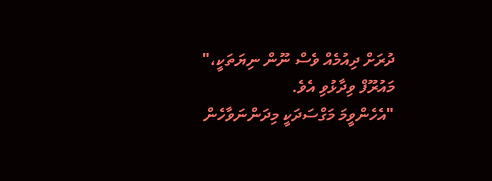ދުރަށް ދިއުމެއް ވެސް ނޫން ނިޔަތަކީ،" މައުރޫފް ވިދާޅުވި އެވެ.
"އެހެންވީމަ މަގްސަދަކީ މިދަންނަވާހެން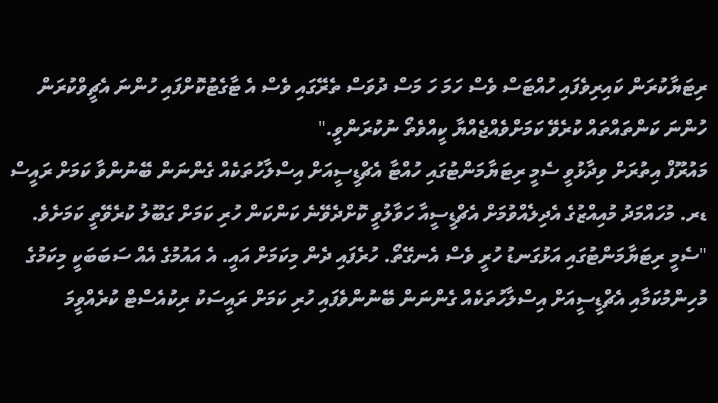ރިޓަޔާކުރަން ކައިރިވެފައި ހުއްޓަސް ވެސް ހަމަ ހަ މަސް ދުވަސް ތެރޭގައި ވެސް އެ ޓާގެޓުކޮށްފައި ހުންނަ އެޗީވްކުރަން ހުންނަ ކަންތައްތައް ކުރެވޭ ކަމަށްވެއްޖެއްޔާ ކީއްވެތޯ ނުކުރަންވީ."
މައުރޫފް އިތުރަށް ވިދާޅުވީ ސެމީ ރިޓަޔާމަންޓުގައި ހުއްޓާ އެޗްޑީސީއަށް އިސްލާހުތަކެއް ގެންނަން ބޭނުންވާ ކަމަށް ރައީސް ޑރ. މުހައްމަދު މުއިއްޒުގެ އެދިލެއްވުމަށް އެޗްޑީސީއާ ހަވާލުވީ ކޮށްދެވޭނެ ކަންކަން ހުރި ކަމަށް ގަބޫލު ކުރެވޭތީ ކަމަށެވެ.
"ސެމީ ރިޓަޔާމަންޓުގައި އަޅުގަނޑު ހުރީ ވެސް އެނގޭތޯ. ހުރެފައި ދެން މިކަމަށް އައީ. އެ އައުމުގެ އެއް ސަބަބަކީ މިކަމުގެ މުހިންމުކަމާއި އެޗްޑީސީއަށް އިސްލާހުތަކެއް ގެންނަން ބޭނުންވެފައި ހުރި ކަމަށް ރައީސަކު ރިކުއެސްޓް ކުރެއްވީމަ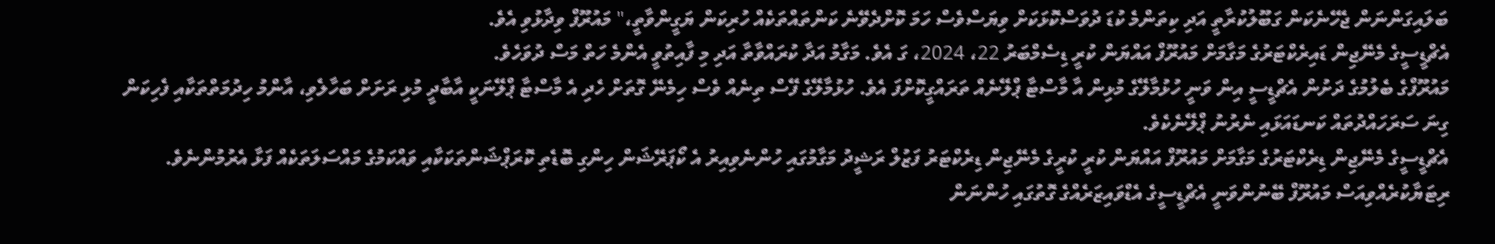ބަލައިގަންނަން ޖެހޭނެކަން ގަބޫލުކުރާތީ އަދި ކިތަންމެ ކުޑަ ދުވަސްކޮޅަކަށް ވިޔަސްވެސް ހަމަ ކޮށްދެވޭނެ ކަންތައްތަކެއް ހުރިކަން ޔަގީންވާތީ،" މައުރޫފް ވިދާޅުވި އެވެ.
އެޗްޑީސީގެ މެނޭޖިން ޑައިރެކްޓަރުގެ މަގާމަށް މައުރޫފް އައްޔަން ކުރީ ޑިސެމްބަރު 22، 2024، ގަ އެވެ. މަގާމު އަދާ ކުރައްވާތާ އަދި މި ފާއިތުވީ އެންމެ ހަތް މަސް ދުވަހެވެ.
މައުރޫފްގެ ބެލުމުގެ ދަށުން އެޗްޑީސީ އިން ވަނީ ހުޅުމާލޭގެ މުޅިން އާ މާސްޓާ ޕްލޭނެއް ތަރައްގީކޮށްފަ އެވެ. ހުޅުމާލޭގެ ފޭސް ތިނެއް ވެސް ހިމެނޭ ގޮތަށް ހެދި އެ މާސްޓާ ޕްލޭނަކީ އާބާދީ މުޅި ރަށަށް ބަހާލެވި، އާންމު ހިދުމަތްތަކާއި ފެހިކަން ގިނަ ސަރަހައްދުތައް ކަނޑައަޅައި ނެރުނު ޕްލޭނެކެވެ.
އެޗްޑީސީގެ މެނޭޖިން ޑިރެކްޓަރުގެ މަގާމަށް މައުރޫފް އައްޔަން ކުރީ ކުރީގެ މެނޭޖިން ޑިރެކްޓަރު ފަޒުލް ރަޝީދު މަގާމުގައި ހުންނެވިއިރު އެ ކޯޕަރޭޝަން ހިންގި ބޮޑެތި ކޮރަޕްޝަންތަކަކާއި ވައްކަމުގެ މައްސަލަތަކެއް ފަޅާ އެރުމުންނެވެ.
ރިޓަޔާކުރެއްވިއަސް މައުރޫފް ބޭނުންވަނީ އެޗްޑީސީގެ އެޑްވައިޒަރެއްގެ ގޮތުގައި ހުންނަން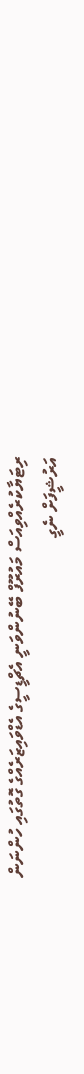ރިޓަޔާކުރެއްވިއަސް މައުރޫފް ބޭނުންވަނީ އެޗްޑީސީގެ އެޑްވައިޒަރެއްގެ ގޮތުގައި ހުންނަން
އަރުޝީފަށް ނެގީ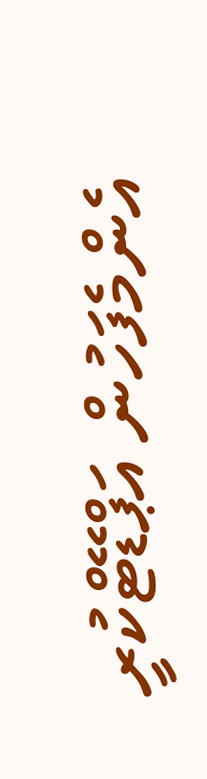އެންމެފަހުން އަޕްޑޭޓްކުރީ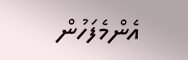އެންމެފަހުން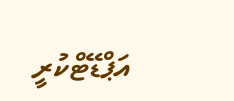އަޕްޑޭޓްކުރީ